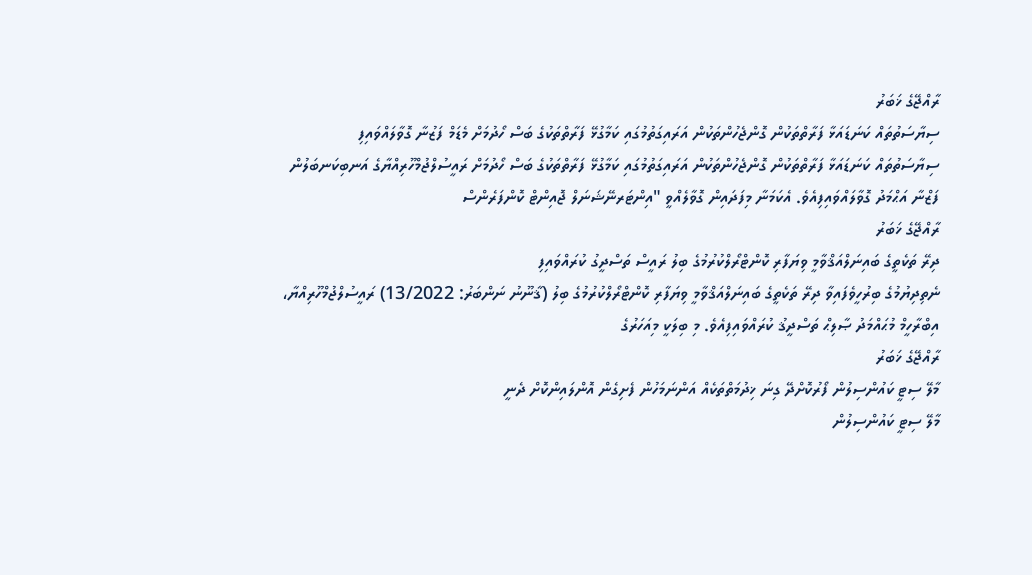ރާއްޖޭގެ ޚަބަރު
ސިޔާސަތުތައް ކަނަޑައަޅާ ފަރާތްތަކުން ގޮންޖެހުންތަކުން އަރައިގަތުމުގައި ކަމާގުޅޭ ފަރާތްތަކުގެ ބަސް ހޯދުމަށް މެޑަމް ފަޒުނާ ގޮވާލައްވައިފި
ސިޔާސަތުތައް ކަނަޑައަޅާ ފަރާތްތަކުން ގޮންޖެހުންތަކުން އަރައިގަތުމުގައި ކަމާގުޅޭ ފަރާތްތަކުގެ ބަސް ހޯދުމަށް ރައީސުލްޖުމްހޫރިއްޔާގެ އަނބިކަނބަލުން ފަޒްނާ އަޙްމަދު ގޮވާލައްވައިފިއެވެ. އެކަމަނާ މިފަދައިން ގޮވާލެއްވީ "އިންޓަރނޭޝަނަލް ޖޮއިންޓް ކޮންފަރެންސް
ރާއްޖޭގެ ޚަބަރު
ދިރޭ ތަކެތީގެ ބައިނަލްއަޤްވާމީ ވިޔަފާރި ކޮންޓްރޯލްކުރުމުގެ ބިލު ރައީސް ތަސްދީގު ކުރައްވައިފި
ނެތިދިޔުމުގެ ބިރުހީވެފައިވާ ދިރޭ ތަކެތީގެ ބައިނަލްއަޤްވާމީ ވިޔަފާރި ކޮންޓްރޯލްކުރުމުގެ ބިލު (ޤާނޫނު ނަންބަރު: 13/2022) ރައީސުލްޖުމްހޫރިއްޔާ، އިބްރާހީމް މުޙައްމަދު ޞާލިޙް ތަސްދީޤު ކުރައްވައިފިއެވެ. މި ބިލަކީ މިއަހަރުގެ
ރާއްޖޭގެ ޚަބަރު
މާލޭ ސިޓީ ކައުންސިލުން ފޯރުކޮށްދޭ ގިނަ ޚިދުމަތްތަކެއް އަންނަމަހުން ފެށިގެން އޮންލައިންކޮށް ދެނީ
މާލޭ ސިޓީ ކައުންސިލުން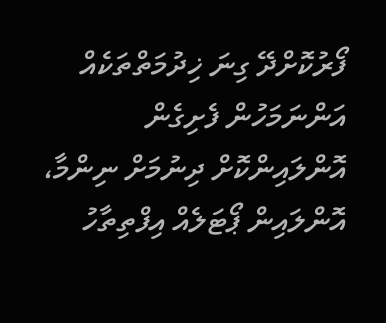ފޯރުކޮށްދޭ ގިނަ ޚިދުމަތްތަކެއް އަންނަމަހުން ފެށިގެން އޮންލައިންކޮށް ދިނުމަށް ނިންމާ، އޮންލައިން ޕޯޓަލެއް އިފްތިތާހު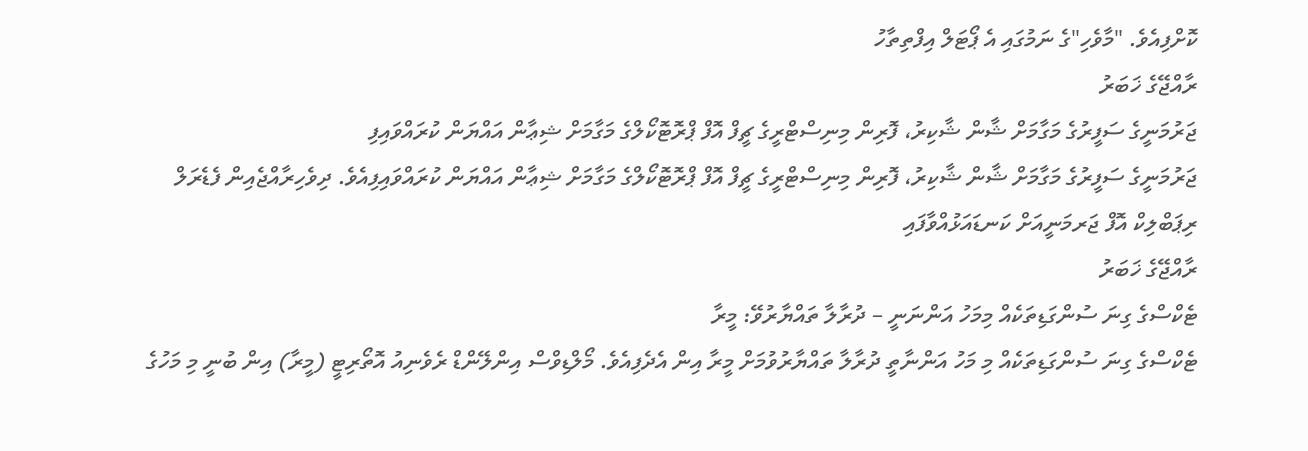ކޮށްފިއެވެ. "މާވެހި"ގެ ނަމުގައި އެ ޕޯޓަލް އިފްތިތާހު
ރާއްޖޭގެ ޚަބަރު
ޖަރުމަނީގެ ސަފީރުގެ މަގާމަށް ޝާން ޝާކިރު، ފޮރިން މިނިސްޓްރީގެ ޗީފް އޮފް ޕްރޮޓޮކޯލްގެ މަގާމަށް ޝިޢާން އައްޔަން ކުރައްވައިފި
ޖަރުމަނީގެ ސަފީރުގެ މަގާމަށް ޝާން ޝާކިރު، ފޮރިން މިނިސްޓްރީގެ ޗީފް އޮފް ޕްރޮޓޮކޯލްގެ މަގާމަށް ޝިޢާން އައްޔަން ކުރައްވައިފިއެވެ. ދިވެހިރާއްޖެއިން ފެޑެރަލް ރިޕަބްލިކް އޮފް ޖަރމަނީއަށް ކަނޑައަޅުއްވާފައި
ރާއްޖޭގެ ޚަބަރު
ޓެކްސްގެ ގިނަ ސުންގަޑިތަކެއް މިމަހު އަންނަނީ – ދުރާލާ ތައްޔާރުވޭ: މީރާ
ޓެކްސްގެ ގިނަ ސުންގަޑިތަކެއް މި މަހު އަންނާތީ ދުރާލާ ތައްޔާރުވުމަށް މީރާ އިން އެދެފިއެވެ. މޯލްޑިވްސް އިންލޭންޑް ރެވެނިއު އޮތޯރިޓީ (މީރާ) އިން ބުނީ މި މަހުގެ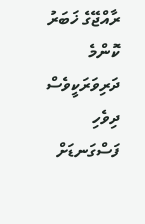ރާއްޖޭގެ ޚަބަރު
ކޮންމެ ދަރިވަރަކީވެސް ދިވެހި ފަސްގަނޑަށް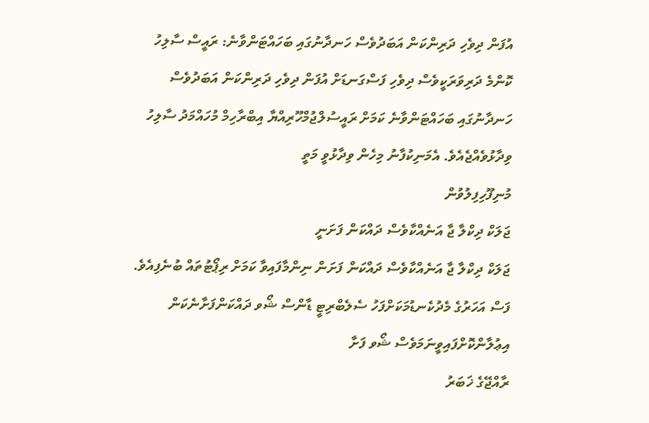އުފަން ދިވެހި ދަރިންކަން އަބަދުވެސް ހަނދާނުގައި ބަހައްޓަންވާނެ: ރައީސް ސާލިހު
ކޮންމެ ދަރިވަރަކީވެސް ދިވެހި ފަސްގަނޑަށް އުފަން ދިވެހި ދަރިންކަން އަބަދުވެސް ހަނދާނުގައި ބަހައްޓަންވާނެ ކަމަށް ރައީސުލްޖުމްހޫރިއްޔާ އިބްރާހިމް މުހައްމަދު ސާލިހު ވިދާޅުވެއްޖެއެވެ. އެމަނިކުފާނު މިހެން ވިދާޅުވީ މަތީ
މުނިފޫހިފިލުވުން
ޖަލަކް ދިކްލާ ޖާ އަނެއްކާވެސް ދައްކަން ފަށަނީ
ޖަލަކް ދިކްލާ ޖާ އަނެއްކާވެސް ދައްކަން ފަށަން ނިންމާފައިވާ ކަމަށް ރިޕޯޓުތައް ބުނެފިއެވެ. ފަސް އަހަރުގެ މެދުކެނޑުމަކަށްފަހު ސެލެބްރިޓީ ޑާންސް ޝޯވ ދައްކަންފަށާނެކަން އިޢުލާންކޮށްފައިވީނަމަވެސް ޝޯވ ފަށާ
ރާއްޖޭގެ ޚަބަރު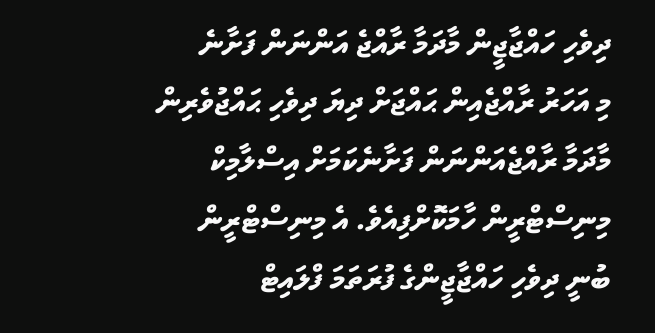ދިވެހި ހައްޖާޖީން މާދަމާ ރާއްޖެ އަންނަން ފަށާނެ
މި އަހަރު ރާއްޖެއިން ޙައްޖަށް ދިޔަ ދިވެހި ޙައްޖުވެރިން މާދަމާ ރާއްޖެއަންނަން ފަށާނެކަމަށް އިސްލާމިކް މިނިސްޓްރީން ހާމަކޮށްފިއެވެ. އެ މިނިސްޓްރީން ބުނީ ދިވެހި ހައްޖާޖީންގެ ފުރަތަމަ ފްލައިޓް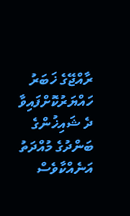ރާއްޖޭގެ ޚަބަރު
ހައްޔަރުކޮށްފައިވާ ދެ ޝައިޚުންގެ ބަންދުގެ މުއްދަތު އަނެއްކާވެސް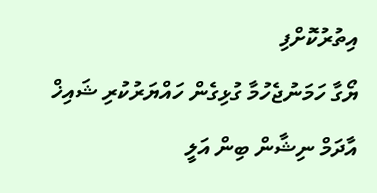އިތުރުކޮށްފި
ޔޯގާ ހަމަނުޖެހުމާ ގުޅިގެން ހައްޔަރުކުރި ޝައިޚް އާދަމް ނިޝާން ބިން އަލީ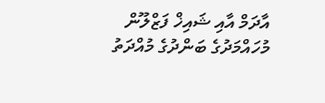އާދަމް އާއި ޝައިޚް ފަޒްލޫން މުހައްމަދުގެ ބަންދުގެ މުއްދަތު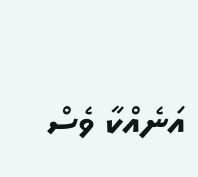އަނެއްކާ ވެސް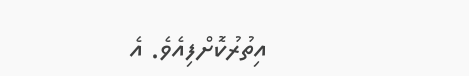އިތުރުކޮށްފިއެވެ. އެ